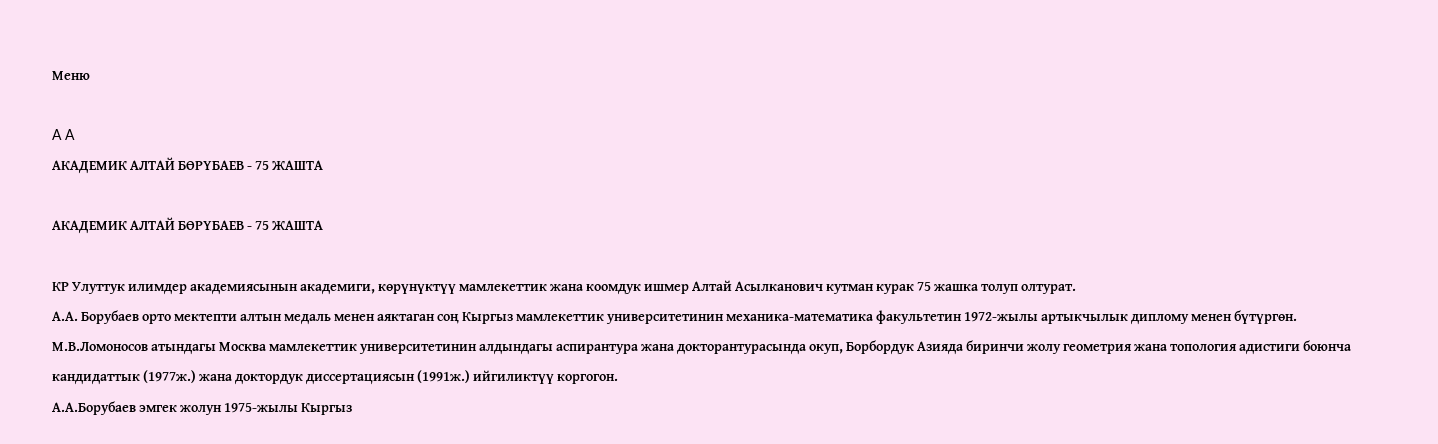Меню

A A
АКАДЕМИК АЛТАЙ БӨРҮБАЕВ - 75 ЖАШТА

АКАДЕМИК АЛТАЙ БӨРҮБАЕВ - 75 ЖАШТА

КР Улуттук илимдер академиясынын академиги, көрүнүктүү мамлекеттик жана коомдук ишмер Алтай Асылканович кутман курак 75 жашка толуп олтурат.
А.А. Борубаев орто мектепти алтын медаль менен аяктаган соң Кыргыз мамлекеттик университетинин механика-математика факультетин 1972-жылы артыкчылык диплому менен бүтүргөн. М.В.Ломоносов атындагы Москва мамлекеттик университетинин алдындагы аспирантура жана докторантурасында окуп, Борбордук Азияда биринчи жолу геометрия жана топология адистиги боюнча кандидаттык (1977ж.) жана доктордук диссертациясын (1991ж.) ийгиликтүү коргогон.
А.А.Борубаев эмгек жолун 1975-жылы Кыргыз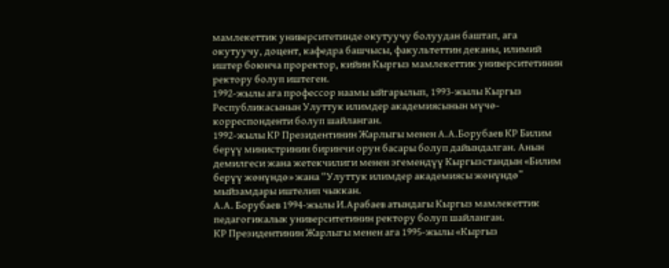мамлекеттик университетинде окутуучу болуудан баштап, ага окутуучу, доцент, кафедра башчысы, факультеттин деканы, илимий иштер боюнча проректор, кийин Кыргыз мамлекеттик университетинин ректору болуп иштеген.
1992-жылы ага профессор наамы ыйгарылып, 1993-жылы Кыргыз Республикасынын Улуттук илимдер академиясынын мүчө-корреспонденти болуп шайланган.
1992-жылы КР Президентинин Жарлыгы менен А.А.Борубаев КР Билим берүү министринин биринчи орун басары болуп дайындалган. Анын демилгеси жана жетекчилиги менен эгемендүү Кыргызстандын «Билим берүү жөнүндө» жана “Улуттук илимдер академиясы жөнүндө” мыйзамдары иштелип чыккан.
А.А. Борубаев 1994-жылы И.Арабаев атындагы Кыргыз мамлекеттик педагогикалык университетинин ректору болуп шайланган.
КР Президентинин Жарлыгы менен ага 1995-жылы «Кыргыз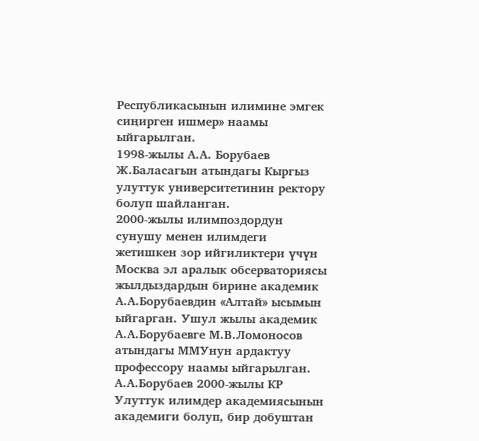Республикасынын илимине эмгек сиңирген ишмер» наамы ыйгарылган.
1998-жылы А.А. Борубаев Ж.Баласагын атындагы Кыргыз улуттук университетинин ректору болуп шайланган.
2000-жылы илимпоздордун сунушу менен илимдеги жетишкен зор ийгиликтери үчүн Москва эл аралык обсерваториясы жылдыздардын бирине академик А.А.Борубаевдин «Алтай» ысымын ыйгарган. Ушул жылы академик А.А.Борубаевге М.В.Ломоносов атындагы ММУнун ардактуу профессору наамы ыйгарылган.
А.А.Борубаев 2000-жылы КР Улуттук илимдер академиясынын академиги болуп, бир добуштан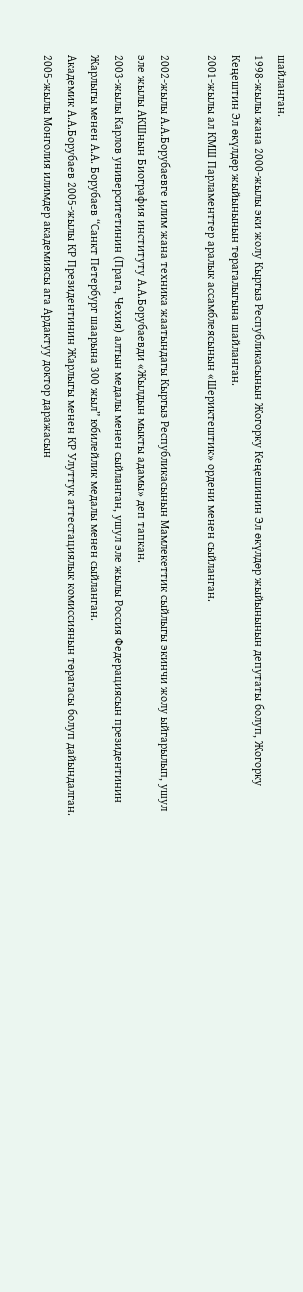шайланган.
1998-жылы жана 2000-жылы эки жолу Кыргыз Республикасынын Жогорку Кеңешинин Эл өкүлдөр жыйынынын депутаты болуп, Жогорку Кеңештин Эл өкүлдөр жыйынынын төрагалыгына шайланган.
2001-жылы ал КМШ Парламенттер аралык ассамблеясынын «Шериктештик» ордени менен сыйланган.

2002-жылы А.А.Борубаевге илим жана техника жаатындагы Кыргыз Республикасынын Мамлекеттик сыйлыгы экинчи жолу ыйгарылып, ушул эле жылы АКШнын Биография институту А.А.Борубаевди «Жылдын мыкты адамы» деп тапкан.
2003-жылы Карлов университетинин (Прага, Чехия) алтын медалы менен сыйланган, ушул эле жылы Россия Федерациясын президентинин Жарлыгы менен А.А. Борубаев “Санкт Петербург шаарына 300 жыл” юбилейлик медалы менен сыйланган.
Академик А.А.Борубаев 2005-жылы КР Президентинин Жарлыгы менен КР Улуттук аттестациялык комиссиянын төрагасы болуп дайындалган.
2005-жылы Монголия илимдер академиясы ага Ардактуу доктор даражасын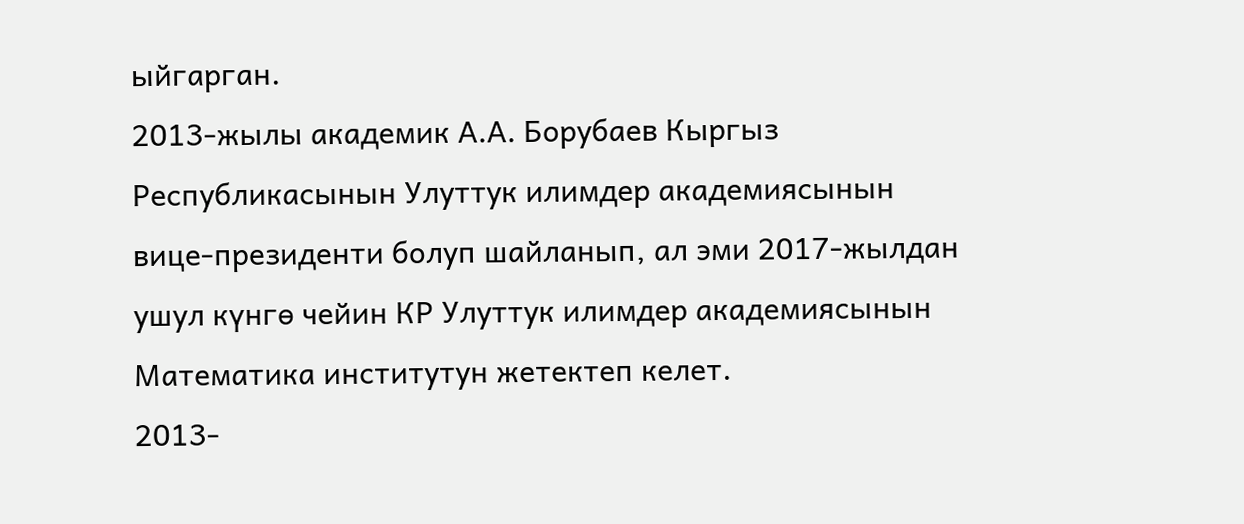ыйгарган.
2013-жылы академик А.А. Борубаев Кыргыз Республикасынын Улуттук илимдер академиясынын вице-президенти болуп шайланып, ал эми 2017-жылдан ушул күнгө чейин КР Улуттук илимдер академиясынын Математика институтун жетектеп келет.
2013-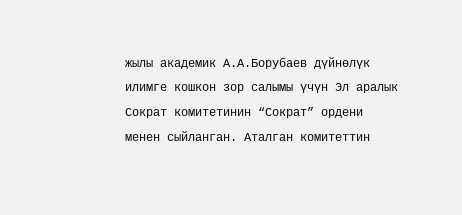жылы академик А.А.Борубаев дүйнөлүк илимге кошкон зор салымы үчүн Эл аралык Сократ комитетинин “Сократ” ордени менен сыйланган. Аталган комитеттин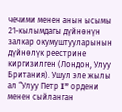чечими менен анын ысымы 21-кылымдагы дүйнөнүн залкар окумуштууларынын дүйнөлүк реестрине киргизилген (Лондон, Улуу Британия). Ушул эле жылы ал “Улуу Петр I” ордени менен сыйланган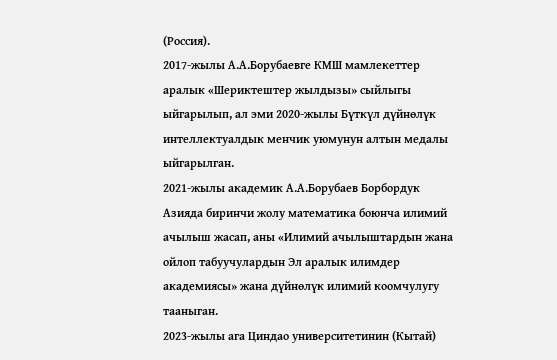(Россия).
2017-жылы А.А.Борубаевге КМШ мамлекеттер аралык «Шериктештер жылдызы» сыйлыгы ыйгарылып, ал эми 2020-жылы Бүткүл дүйнөлүк интеллектуалдык менчик уюмунун алтын медалы ыйгарылган.
2021-жылы академик А.А.Борубаев Борбордук Азияда биринчи жолу математика боюнча илимий ачылыш жасап, аны «Илимий ачылыштардын жана ойлоп табуучулардын Эл аралык илимдер академиясы» жана дүйнөлүк илимий коомчулугу тааныган.
2023-жылы ага Циндао университетинин (Кытай)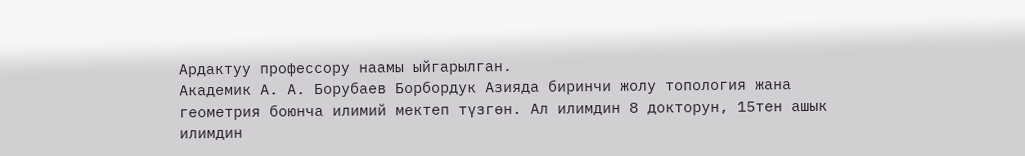Ардактуу профессору наамы ыйгарылган.
Академик А. А. Борубаев Борбордук Азияда биринчи жолу топология жана геометрия боюнча илимий мектеп түзгөн. Ал илимдин 8 докторун, 15тен ашык илимдин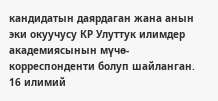кандидатын даярдаган жана анын эки окуучусу КР Улуттук илимдер академиясынын мүчө-корреспонденти болуп шайланган. 16 илимий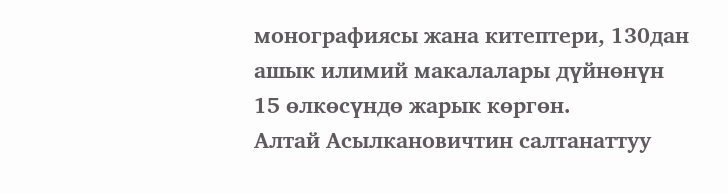монографиясы жана китептери, 130дан ашык илимий макалалары дүйнөнүн 15 өлкөсүндө жарык көргөн.
Алтай Асылкановичтин салтанаттуу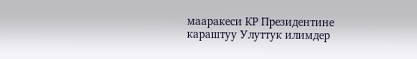мааракеси КР Президентине караштуу Улуттук илимдер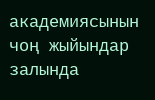академиясынын чоң жыйындар залында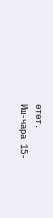өтөт.
Иш-чара 15-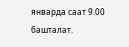январда саат 9.00 башталат.